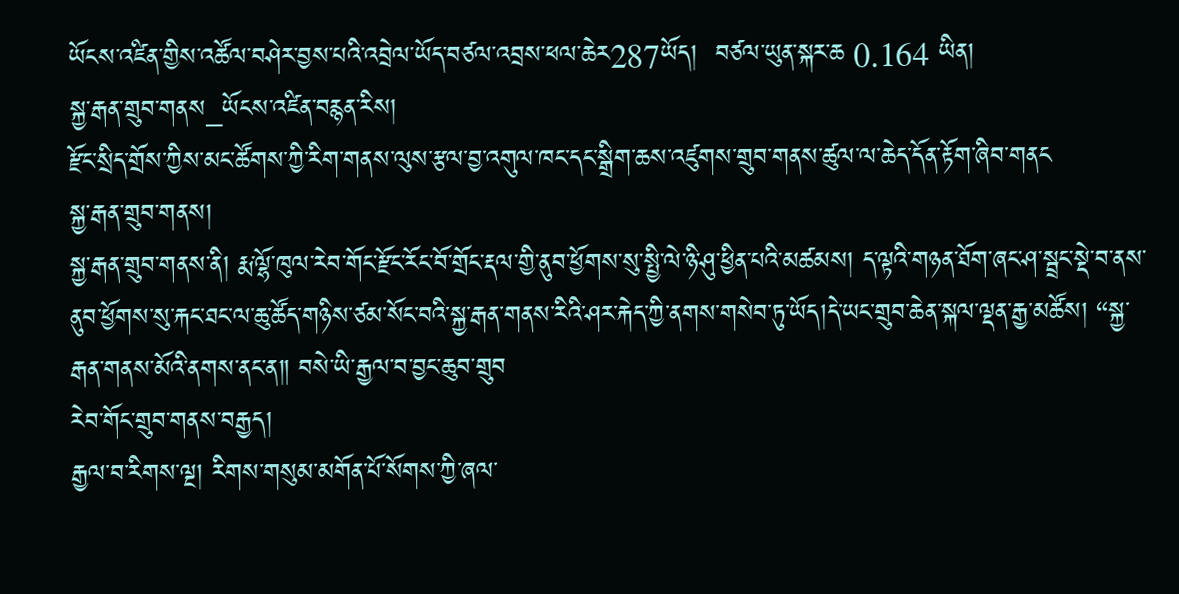ཡོངས་འཛིན་གྱིས་འཚོལ་བཤེར་བྱས་པའི་འབྲེལ་ཡོད་བཙལ་འབྲས་ཕལ་ཆེར287ཡོད།  བཙལ་ཡུན་སྐར་ཆ 0.164 ཡིན།
སྐྱ་རྒན་གྲུབ་གནས_ཡོངས་འཛིན་བརྙན་རིས།
རྫོང་སྲིད་གྲོས་ཀྱིས་མང་ཚོགས་ཀྱི་རིག་གནས་ལུས་རྩལ་བྱ་འགུལ་ཁང་དང་སྒྲིག་ཆས་འཛུགས་གྲུབ་གནས་ཚུལ་ལ་ཆེད་དོན་རྟོག་ཞིབ་གནང
སྐྱ་རྒན་གྲུབ་གནས།
སྐྱ་རྒན་གྲུབ་གནས་ནི། རྨ་ལྷོ་ཁུལ་རེབ་གོང་རྫོང་རོང་བོ་གྲོང་རྡལ་གྱི་ནུབ་ཕྱོགས་སུ་སྤྱི་ལེ་ཉི་ཤུ་ཕྱིན་པའི་མཚམས། ད་ལྟའི་གཉན་ཐོག་ཞང་ཤ་སྦྲང་སྡེ་བ་ནས་ནུབ་ཕྱོགས་སུ་རྐང་ཐང་ལ་ཆུ་ཚོད་གཉིས་ཙམ་སོང་བའི་སྐྱ་རྒན་གནས་རིའི་ཤར་རྐེད་ཀྱི་ནགས་གསེབ་ཏུ་ཡོད།དེ་ཡང་གྲུབ་ཆེན་སྐལ་ལྡན་རྒྱ་མཚོས། “སྐྱ་རྒན་གནས་མོའི་ནགས་ནང་ན༎ བསེ་ཡི་རྒྱལ་བ་བྱང་ཆུབ་གྲུབ
རེབ་གོང་གྲུབ་གནས་བརྒྱད།
རྒྱལ་བ་རིགས་ལྔ། རིགས་གསུམ་མགོན་པོ་སོགས་ཀྱི་ཞལ་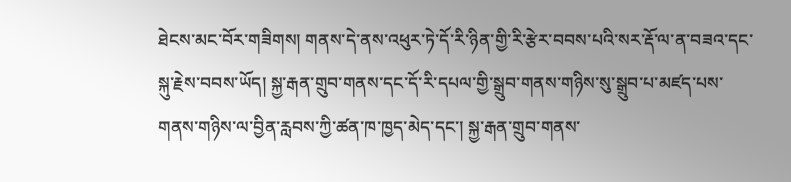ཐེངས་མང་བོར་གཟིགས། གནས་དེ་ནས་འཕུར་ཏེ་དོ་རི་ཉིན་གྱི་རི་རྩེར་བབས་པའི་སར་རྡོ་ལ་ན་བཟའ་དང་སྐུ་རྗེས་བབས་ཡོད། སྐྱ་རྒན་གྲུབ་གནས་དང་དོ་རི་དཔལ་གྱི་སྒྲུབ་གནས་གཉིས་སུ་སྒྲུབ་པ་མཛད་པས་གནས་གཉིས་ལ་བྱིན་རླབས་ཀྱི་ཚན་ཁ་ཁྱད་མེད་དང་། སྐྱ་རྒན་གྲུབ་གནས་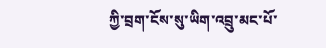ཀྱི་བྲག་ངོས་སུ་ཡིག་འབྲུ་མང་པོ་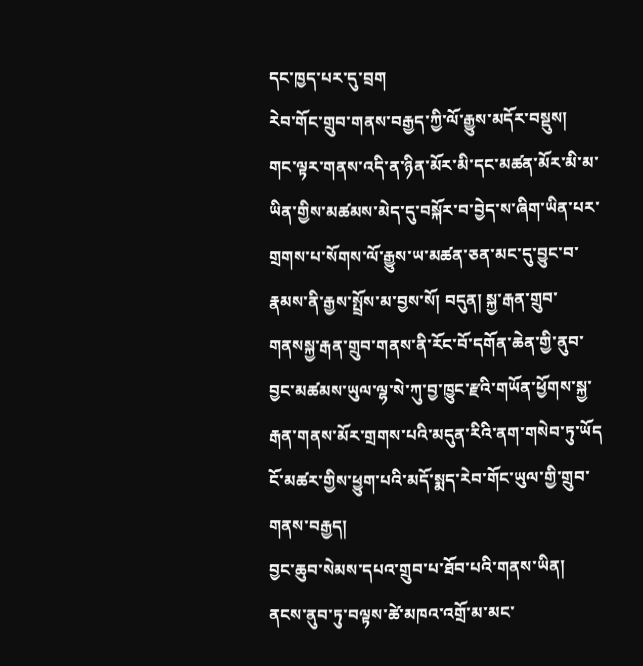དང་ཁྱད་པར་དུ་བྲག
རེབ་གོང་གྲུབ་གནས་བརྒྱད་ཀྱི་ལོ་རྒྱུས་མདོར་བསྡུས།
གང་ལྟར་གནས་འདི་ན་ཉིན་མོར་མི་དང་མཚན་མོར་མི་མ་ཡིན་གྱིས་མཚམས་མེད་དུ་བསྐོར་བ་བྱེད་ས་ཞིག་ཡིན་པར་གྲགས་པ་སོགས་ལོ་རྒྱུས་ཡ་མཚན་ཅན་མང་དུ་བྱུང་བ་རྣམས་ནི་རྒྱས་སྤྲོས་མ་བྱས་སོ། བདུན། སྐྱ་རྒན་གྲུབ་གནསསྐྱ་རྒན་གྲུབ་གནས་ནི་རོང་བོ་དགོན་ཆེན་གྱི་ནུབ་བྱང་མཚམས་ཡུལ་ལྷ་སེ་ཀུ་བྱ་ཁྱུང་རྫའི་གཡོན་ཕྱོགས་སྐྱ་རྒན་གནས་མོར་གྲགས་པའི་མདུན་རིའི་ནག་གསེབ་ཏུ་ཡོད
ངོ་མཚར་གྱིས་ཕྱུག་པའི་མདོ་སྨད་རེབ་གོང་ཡུལ་གྱི་གྲུབ་གནས་བརྒྱད།
བྱང་ཆུབ་སེམས་དཔའ་གྲུབ་པ་ཐོབ་པའི་གནས་ཡིན། ནངས་ནུབ་ཏུ་བལྟས་ཚེ་མཁའ་འགྲོ་མ་མང་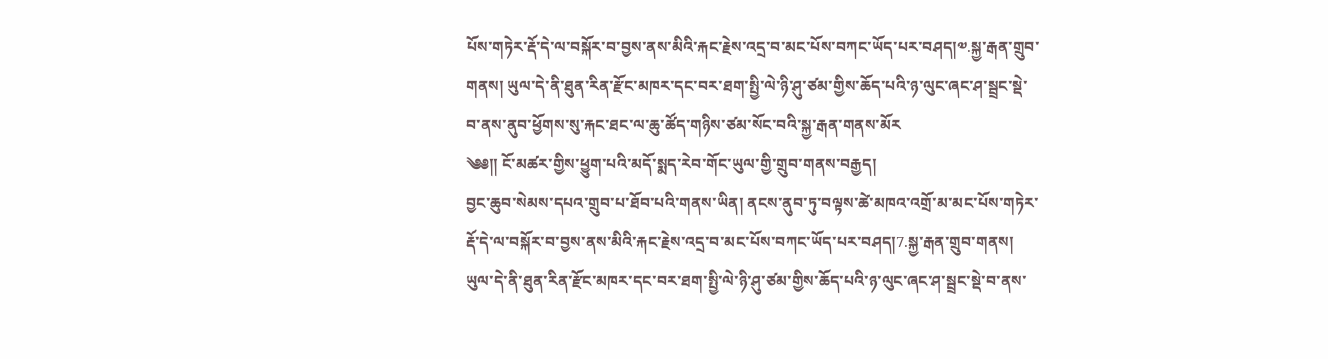པོས་གཏེར་རྡོ་དེ་ལ་བསྐོར་བ་བྱས་ནས་མིའི་རྐང་རྗེས་འདྲ་བ་མང་པོས་བཀང་ཡོད་པར་བཤད།༧.སྐྱ་རྒན་གྲུབ་གནས། ཡུལ་དེ་ནི་ཐུན་རིན་རྫོང་མཁར་དང་བར་ཐག་སྤྱི་ལེ་ཉི་ཤུ་ཙམ་གྱིས་ཆོད་པའི་ཉ་ལུང་ཞང་ཤ་སྦྲང་སྡེ་བ་ནས་ནུབ་ཕྱོགས་སུ་རྐང་ཐང་ལ་ཆུ་ཚོད་གཉིས་ཙམ་སོང་བའི་སྐྱ་རྒན་གནས་མོར
༄༅།། ངོ་མཚར་གྱིས་ཕྱུག་པའི་མདོ་སྨད་རེབ་གོང་ཡུལ་གྱི་གྲུབ་གནས་བརྒྱད།
བྱང་ཆུབ་སེམས་དཔའ་གྲུབ་པ་ཐོབ་པའི་གནས་ཡིན། ནངས་ནུབ་ཏུ་བལྟས་ཚེ་མཁའ་འགྲོ་མ་མང་པོས་གཏེར་རྡོ་དེ་ལ་བསྐོར་བ་བྱས་ནས་མིའི་རྐང་རྗེས་འདྲ་བ་མང་པོས་བཀང་ཡོད་པར་བཤད།7.སྐྱ་རྒན་གྲུབ་གནས། ཡུལ་དེ་ནི་ཐུན་རིན་རྫོང་མཁར་དང་བར་ཐག་སྤྱི་ལེ་ཉི་ཤུ་ཙམ་གྱིས་ཆོད་པའི་ཉ་ལུང་ཞང་ཤ་སྦྲང་སྡེ་བ་ནས་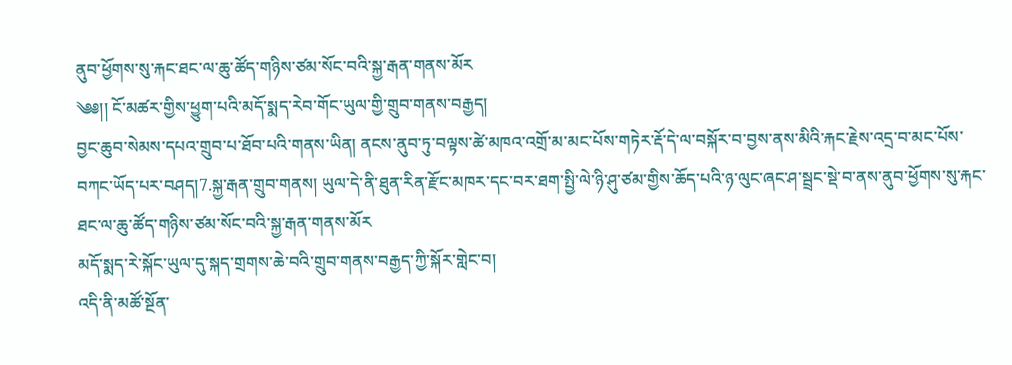ནུབ་ཕྱོགས་སུ་རྐང་ཐང་ལ་ཆུ་ཚོད་གཉིས་ཙམ་སོང་བའི་སྐྱ་རྒན་གནས་མོར
༄༅།། ངོ་མཚར་གྱིས་ཕྱུག་པའི་མདོ་སྨད་རེབ་གོང་ཡུལ་གྱི་གྲུབ་གནས་བརྒྱད།
བྱང་ཆུབ་སེམས་དཔའ་གྲུབ་པ་ཐོབ་པའི་གནས་ཡིན། ནངས་ནུབ་ཏུ་བལྟས་ཚེ་མཁའ་འགྲོ་མ་མང་པོས་གཏེར་རྡོ་དེ་ལ་བསྐོར་བ་བྱས་ནས་མིའི་རྐང་རྗེས་འདྲ་བ་མང་པོས་བཀང་ཡོད་པར་བཤད།7.སྐྱ་རྒན་གྲུབ་གནས། ཡུལ་དེ་ནི་ཐུན་རིན་རྫོང་མཁར་དང་བར་ཐག་སྤྱི་ལེ་ཉི་ཤུ་ཙམ་གྱིས་ཆོད་པའི་ཉ་ལུང་ཞང་ཤ་སྦྲང་སྡེ་བ་ནས་ནུབ་ཕྱོགས་སུ་རྐང་ཐང་ལ་ཆུ་ཚོད་གཉིས་ཙམ་སོང་བའི་སྐྱ་རྒན་གནས་མོར
མདོ་སྨད་རེ་སྐོང་ཡུལ་དུ་སྐད་གྲགས་ཆེ་བའི་གྲུབ་གནས་བརྒྱད་ཀྱི་སྐོར་གླེང་བ།
འདི་ནི་མཚོ་སྔོན་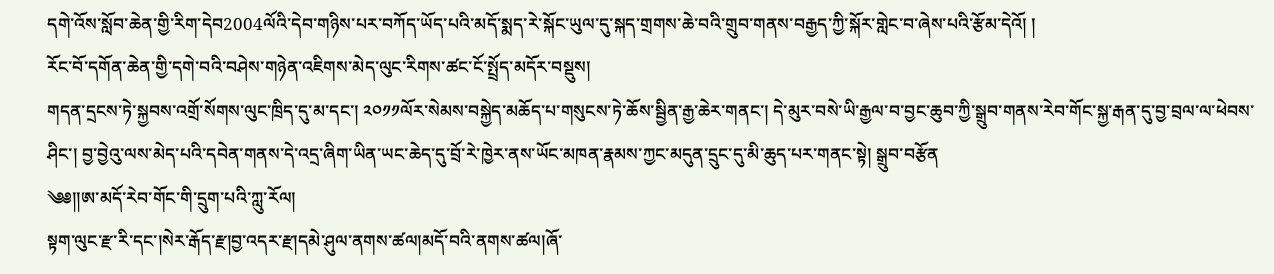དགེ་འོས་སློབ་ཆེན་གྱི་རིག་དེབ2004ལོའི་དེབ་གཉིས་པར་བཀོད་ཡོད་པའི་མདོ་སྨད་རེ་སྐོང་ཡུལ་དུ་སྐད་གྲགས་ཆེ་བའི་གྲུབ་གནས་བརྒྱད་ཀྱི་སྐོར་གླེང་བ་ཞེས་པའི་རྩོམ་དེའོ། །
རོང་བོ་དགོན་ཆེན་གྱི་དགེ་བའི་བཤེས་གཉེན་འཇིགས་མེད་ལུང་རིགས་ཚང་ངོ་སྤྲོད་མདོར་བསྡུས།
གདན་དྲངས་ཏེ་སྐྱབས་འགྲོ་སོགས་ལུང་ཁྲིད་དུ་མ་དང་། ༢༠༡༡ལོར་སེམས་བསྐྱེད་མཆོད་པ་གསུངས་ཏེ་ཆོས་སྦྱིན་རྒྱ་ཆེར་གནང་། དེ་མུར་བསེ་ཡི་རྒྱལ་བ་བྱང་ཆུབ་ཀྱི་སྒྲུབ་གནས་རེབ་གོང་སྐྱ་རྒན་དུ་བྱ་བྲལ་ལ་ཕེབས་ཤིང་། བྱ་བྱེའུ་ལས་མེད་པའི་དབེན་གནས་དེ་འདྲ་ཞིག་ཡིན་ཡང་ཆེད་དུ་བྲོ་རེ་ཁྱེར་ནས་ཡོང་མཁན་རྣམས་ཀྱང་མདུན་དྲུང་དུ་མི་ཆུད་པར་གནང་སྟེ། སྒྲུབ་བརྩོན
༄༅།།ཨ་མདོ་རེབ་གོང་གི་དྲུག་པའི་ཀླུ་རོལ།
སྟག་ལུང་རྫ་རི་དང་།སེར་རྒོད་རྫ།བྱ་འདར་རྫ།དམེ་ཤུལ་ནགས་ཚལ།མདོ་བའི་ནགས་ཚལ།ཞོ་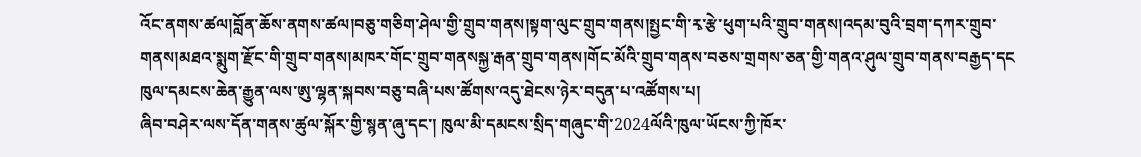འོང་ནགས་ཚལ།བློན་ཆོས་ནགས་ཚལ།བཅུ་གཅིག་ཤེལ་གྱི་གྲུབ་གནས།སྟག་ལུང་གྲུབ་གནས།སྤྱང་གི་རྭ་རྩེ་ཕུག་པའི་གྲུབ་གནས།འདམ་བུའི་བྲག་དཀར་གྲུབ་གནས།མཐའ་སྨུག་རྫོང་གི་གྲུབ་གནས།མཁར་གོང་གྲུབ་གནསསྐྱ་རྒན་གྲུབ་གནས།གོང་མོའི་གྲུབ་གནས་བཅས་གྲགས་ཅན་གྱི་གནའ་ཤུལ་གྲུབ་གནས་བརྒྱད་དང
ཁུལ་དམངས་ཆེན་རྒྱུན་ལས་ཨུ་ལྷན་སྐབས་བཅུ་བཞི་པས་ཚོགས་འདུ་ཐེངས་ཉེར་བདུན་པ་འཚོགས་པ།
ཞིབ་བཤེར་ལས་དོན་གནས་ཚུལ་སྐོར་གྱི་སྙན་ཞུ་དང་། ཁུལ་མི་དམངས་སྲིད་གཞུང་གི་2024ལོའི་ཁུལ་ཡོངས་ཀྱི་ཁོར་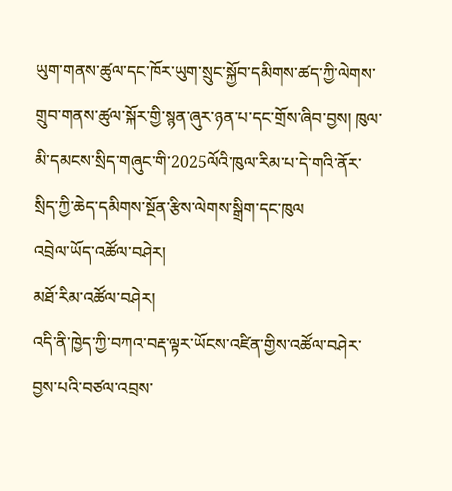ཡུག་གནས་ཚུལ་དང་ཁོར་ཡུག་སྲུང་སྐྱོབ་དམིགས་ཚད་ཀྱི་ལེགས་གྲུབ་གནས་ཚུལ་སྐོར་གྱི་སྙན་ཞུར་ཉན་པ་དང་གྲོས་ཞིབ་བྱས། ཁུལ་མི་དམངས་སྲིད་གཞུང་གི་2025ལོའི་ཁུལ་རིམ་པ་དེ་གའི་ནོར་སྲིད་ཀྱི་ཆེད་དམིགས་སྔོན་རྩིས་ལེགས་སྒྲིག་དང་ཁུལ
འབྲེལ་ཡོད་འཚོལ་བཤེར།
མཐོ་རིམ་འཚོལ་བཤེར།
འདི་ནི་ཁྱེད་ཀྱི་བཀའ་བརྡ་ལྟར་ཡོངས་འཛིན་གྱིས་འཚོལ་བཤེར་བྱས་པའི་བཙལ་འབྲས་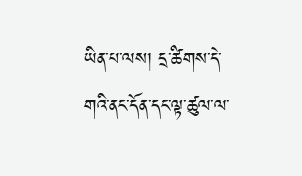ཡིན་པ་ལས། དྲ་ཚིགས་དེ་གའི་ནང་དོན་དང་ལྟ་ཚུལ་ལ་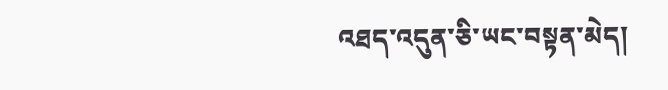འཐད་འདུན་ཅི་ཡང་བསྟན་མེད།